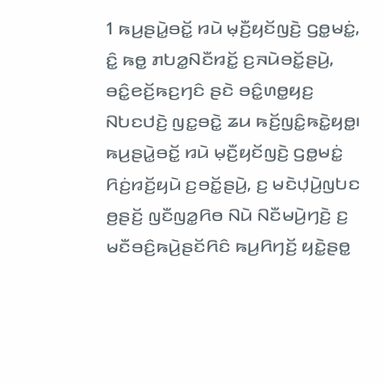1 ꤒꤣ꤬ꤔꤣꤧ꤭ꤋꤢꤩ꤭ ꤙꤣꤧ ꤗ꤫ꤢꤪ꤬ꤟꤢꤩꤜꤢꤧ꤬ ꤞꤥ꤭ꤗꤢꤦ꤭, ꤢꤨ꤭ ꤒꤥ꤭ ꤊꤝꤤ꤭ꤡꤢꤪꤙꤢꤩ꤭ ꤢ꤬ꤏꤣꤧꤋꤢꤩ꤭ꤔꤣꤧ꤬, ꤋꤢꤨ꤭ꤕꤢꤩ꤬ꤒꤢ꤬ꤚꤢꤨ ꤔꤢꤧ ꤋꤢꤨ꤭ꤛꤥ꤭ꤟꤢ꤬ ꤡꤝꤢꤓꤢꤧ꤬ ꤜꤢ꤭ꤋꤢꤧ꤭ ꤘꤣ ꤒꤢꤩ꤬ꤜꤢꤨ꤭ꤒꤢꤧ꤭ꤟꤥ꤭꤯
ꤒꤣ꤬ꤔꤣꤧ꤭ꤋꤢꤩ꤭ ꤙꤣꤧ ꤗ꤫ꤢꤪ꤬ꤟꤢꤩꤜꤢꤧ꤬ ꤞꤥ꤭ꤗꤢꤦ꤭ ꤖꤢꤦ꤬ꤙꤢꤩ꤬ꤟꤣꤧ ꤢ꤬ꤋꤢꤩ꤭ꤔꤣꤧ꤬, ꤢ꤬ ꤗꤢꤧꤓ꤫ꤣꤧ꤬ꤜꤝꤢ ꤥ꤬ꤔꤢꤩ꤬ ꤜꤢꤪꤜꤤ꤭ꤖꤥ ꤡꤣꤧ ꤡꤢꤪꤗꤣꤧ꤬ꤚꤢꤧ꤬ ꤢ꤬ ꤗꤢꤪꤋꤢꤨ꤬ꤒꤣꤧ꤬ꤔꤢꤩꤖꤢꤨ ꤒꤣ꤬ꤖꤚꤢꤩ꤬ ꤟꤢꤧ꤭ꤔꤥ꤭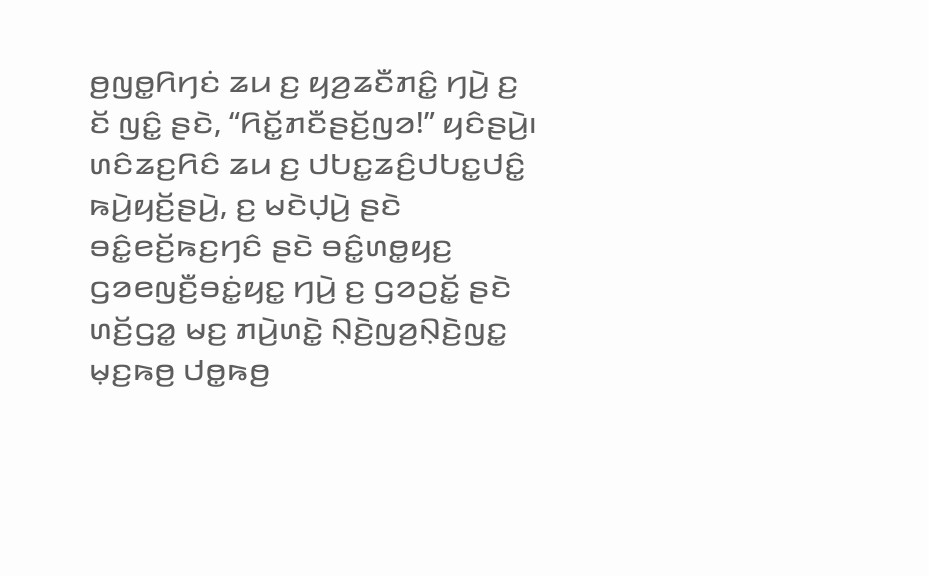ꤥ꤬ꤜꤥ꤭ꤖꤚꤢꤦ ꤘꤣ ꤢ꤬ ꤟꤤ꤬ꤘꤢꤪꤊꤢꤨ꤭ ꤚꤣꤧ꤬ ꤢ꤬ ꤢꤩ ꤜꤢꤨ꤭ ꤔꤢꤧ, “ꤖꤢꤩ꤭ꤊꤢꤪꤔꤢꤩ꤬ꤜꤤ!” ꤟꤢꤨꤔꤣꤧ꤬꤯
ꤛꤢꤨꤘꤢ꤬ꤖꤢꤨ ꤘꤣ ꤢ꤬ ꤓꤝꤢ꤭ꤘꤢꤨ꤬ꤓꤝꤢ꤭ꤓꤢꤨ꤭ ꤒꤣꤧ꤬ꤟꤢꤩ꤬ꤔꤣꤧ꤬, ꤢ꤬ ꤗꤢꤧꤓ꤫ꤣꤧ꤬ ꤔꤢꤧ ꤋꤢꤨ꤭ꤕꤢꤩ꤬ꤒꤢ꤬ꤚꤢꤨ ꤔꤢꤧ ꤋꤢꤨ꤭ꤛꤥ꤭ꤟꤢ꤬ ꤞꤤꤕꤜꤢꤪ꤬ꤋꤢꤦ꤭ꤟꤢ꤭ ꤚꤣꤧ꤬ ꤢ꤬ ꤞꤤꤑꤢꤩ꤭ ꤔꤢꤧ ꤛꤢꤩ꤬ꤞꤤ꤭ ꤗꤢ꤬ ꤊꤣꤧ꤬ꤛꤢꤧ꤭ ꤡ꤫ꤢꤧ꤬ꤜꤤ꤬ꤡ꤫ꤢꤧ꤬ꤜꤢ꤭ ꤗ꤫ꤢ꤬ꤒꤥ꤬ ꤓꤥ꤭ꤒꤥ꤬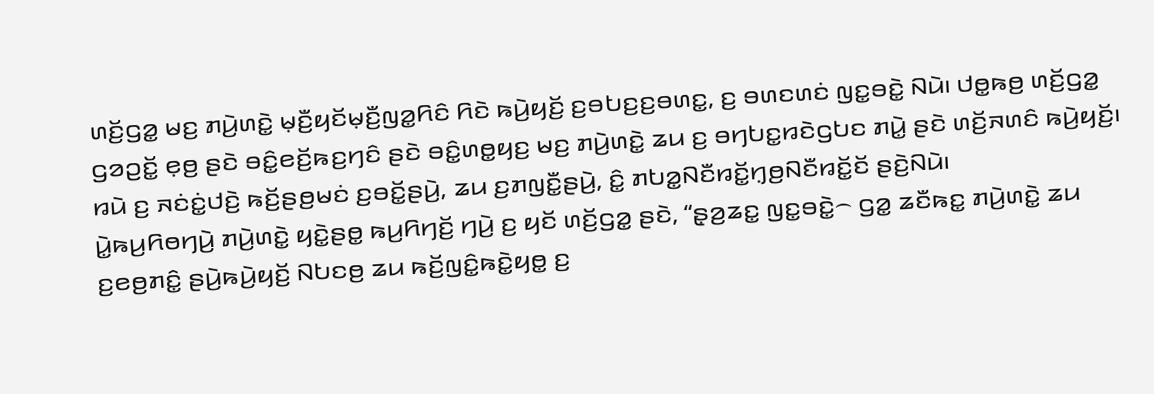ꤛꤢꤩ꤬ꤞꤤ꤭ ꤗꤢ꤬ ꤊꤣꤧ꤬ꤛꤢꤧ꤭ ꤗ꤫ꤢꤪ꤬ꤟꤢꤩꤗ꤫ꤢꤪ꤬ꤜꤤ꤭ꤖꤢꤨ ꤖꤢꤧ ꤒꤣꤧ꤬ꤟꤢꤩ꤬ ꤢ꤬ꤋꤝꤢ꤬ꤢ꤬ꤋꤛꤢ꤭, ꤢ꤬ ꤋꤛꤢꤛꤢꤦ ꤜꤢ꤭ꤋꤢꤧ꤭ ꤡꤣꤧ꤯ ꤓꤥ꤭ꤒꤥ꤬ ꤛꤢꤩ꤬ꤞꤤ꤭ ꤞꤤꤑꤢꤩ꤭ ꤕ꤫ꤥ꤬ ꤔꤢꤧ ꤋꤢꤨ꤭ꤕꤢꤩ꤬ꤒꤢ꤬ꤚꤢꤨ ꤔꤢꤧ ꤋꤢꤨ꤭ꤛꤥ꤭ꤟꤢ꤬ ꤗꤢ꤬ ꤊꤣꤧ꤬ꤛꤢꤧ꤭ ꤘꤣ ꤢ꤬ ꤋꤚꤝꤢ꤭ꤙꤢꤧꤞꤝꤢ ꤊꤣꤧ꤭ ꤔꤢꤧ ꤛꤢꤩ꤬ꤏꤛꤢꤨ ꤒꤣꤧ꤬ꤟꤢꤩ꤬꤯
ꤙꤣꤧ ꤢ꤬ ꤏꤢꤦꤢꤦ꤭ꤓꤢꤧ꤬ ꤒꤢꤩ꤬ꤔꤥ꤬ꤗꤢꤦ ꤢ꤬ꤋꤢꤩ꤭ꤔꤣꤧ꤬, ꤘꤣ ꤢ꤬ꤊꤜꤢꤪ꤭ꤔꤣꤧ꤬, ꤢꤨ꤭ ꤊꤝꤤ꤭ꤡꤢꤪꤙꤢꤩ꤭ꤚ꤫ꤥ꤬ꤡꤢꤪꤙꤢꤩ꤭ꤢꤩ ꤔꤢꤧ꤬ꤡꤣꤧ꤯
ꤣꤧ꤭ꤒꤣ꤬ꤖꤥꤚꤣꤧ꤬ ꤊꤣꤧ꤬ꤛꤢꤧ꤭ ꤟꤢꤧ꤭ꤔꤥ꤭ ꤒꤣ꤬ꤖꤚꤢꤩ꤬ ꤚꤣꤧ꤬ ꤢ꤬ ꤟꤢꤩ ꤛꤢꤩ꤬ꤞꤤ꤭ ꤔꤢꤧ, “ꤔ꤫ꤤ꤬ꤘꤢ꤭ ꤜꤢ꤭ꤋꤢꤧ꤭꤮ ꤞꤤ꤭ ꤘꤢꤪꤒꤢ꤭ ꤊꤣꤧ꤬ꤛꤢꤧ꤭ ꤘꤣ ꤢ꤬ꤕꤥ꤬ꤊꤢꤨ꤭ ꤔꤣꤧ꤬ꤒꤣꤧ꤬ꤟꤢꤩ꤬ ꤡꤝꤢꤥ꤬ ꤘꤣ ꤒꤢꤩ꤬ꤜꤢꤨ꤭ꤒꤢꤧ꤭ꤟꤥ꤭ ꤢ꤬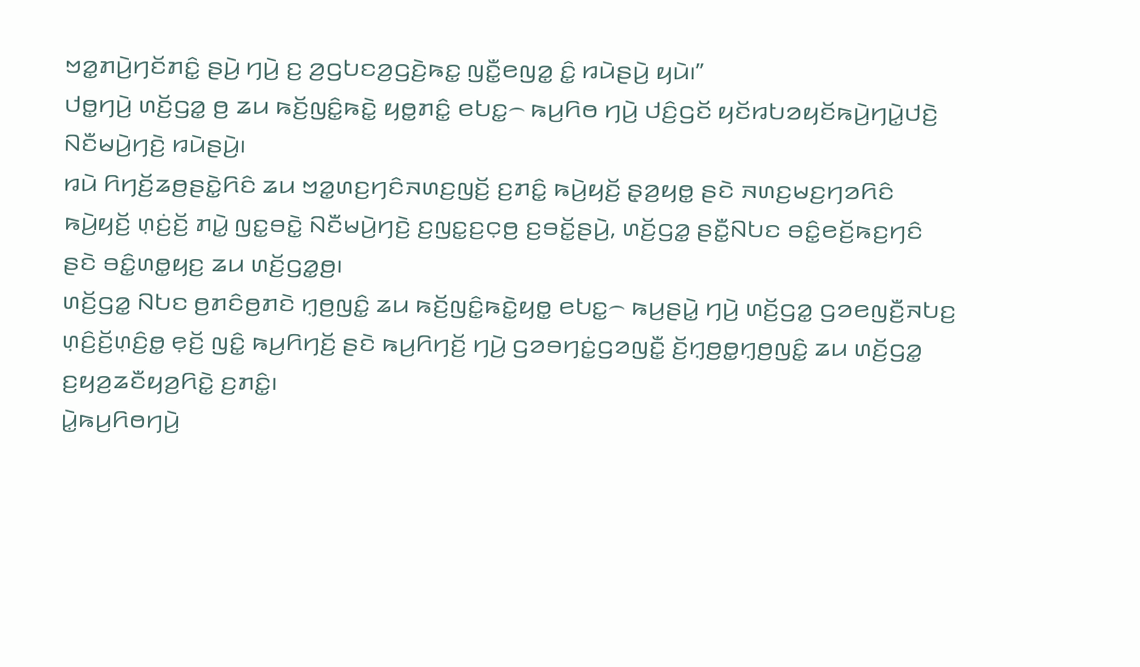ꤠꤤ꤭ꤊꤣꤧ꤬ꤚꤢꤩꤊꤢꤨ꤭ ꤔꤣꤧ꤬ ꤚꤣꤧ꤬ ꤢ꤬ ꤤ꤬ꤞꤝꤢꤤ꤬ꤞꤢꤧ꤬ꤒꤢ꤭ ꤜꤢꤪ꤭ꤕꤜꤤ꤭ ꤢꤨ꤭ ꤙꤣꤧꤔꤣꤧ꤬ ꤟꤣꤧ꤯”
ꤓꤥ꤭ꤚꤣꤧ꤬ ꤛꤢꤩ꤬ꤞꤤ꤭ ꤥ꤬ ꤘꤣ ꤒꤢꤩ꤬ꤜꤢꤨ꤭ꤒꤢꤧ꤭ ꤟꤥ꤭ꤊꤢꤨ꤭ ꤕꤝꤢ꤭꤮ ꤒꤣ꤬ꤖꤥ ꤚꤣꤧ꤬ ꤓꤢꤨ꤬ꤞꤢꤩ ꤟꤢꤩꤙꤝꤤꤟꤢꤩꤒꤣꤧ꤬ꤚꤣꤧ꤭ꤓꤢꤧ꤬ ꤡꤢꤪꤗꤣꤧ꤬ꤚꤢꤧ꤬ ꤙꤣꤧꤔꤣꤧ꤬꤯
ꤙꤣꤧ ꤖꤚꤢꤩ꤬ꤘꤥ꤬ꤔꤢꤧ꤭ꤖꤢꤨ ꤘꤣ ꤠꤤ꤭ꤛꤢ꤬ꤚꤢꤨꤏꤛꤢ꤬ꤜꤢꤩ꤬ ꤢ꤬ꤊꤢꤨ꤭ ꤒꤣꤧ꤬ꤟꤢꤩ꤬ ꤔ꤫ꤤ꤬ꤟꤥ꤭ ꤔꤢꤧ ꤏꤛꤢ꤬ꤗꤢ꤬ꤚꤤꤖꤢꤨ ꤒꤣꤧ꤬ꤟꤢꤩ꤬ ꤛ꤫ꤢꤦ꤬ꤢꤩ꤬ ꤊꤣꤧ꤭ ꤜꤢ꤭ꤋꤢꤧ꤭ ꤡꤢꤪꤗꤣꤧ꤬ꤚꤢꤧ꤬ ꤢ꤬ꤜꤢ꤭ꤢ꤬ꤍ꤫ꤥ꤬ ꤢ꤬ꤋꤢꤩ꤭ꤔꤣꤧ꤬, ꤛꤢꤩ꤬ꤞꤤ꤭ ꤔꤢꤪ꤭ꤡꤝꤢ ꤋꤢꤨ꤭ꤕꤢꤩ꤬ꤒꤢ꤬ꤚꤢꤨ ꤔꤢꤧ ꤋꤢꤨ꤭ꤛꤥ꤭ꤟꤢ꤬ ꤘꤣ ꤛꤢꤩ꤬ꤞꤤ꤭ꤥ꤬꤯
ꤛꤢꤩ꤬ꤞꤤ꤭ ꤡꤝꤢ ꤥ꤬ꤊꤢꤨꤥ꤬ꤊꤢꤧ ꤚ꤫ꤥ꤬ꤜꤢꤨ꤭ ꤘꤣ ꤒꤢꤩ꤬ꤜꤢꤨ꤭ꤒꤢꤧ꤭ꤟꤥ꤭ ꤕꤝꤢ꤭꤮ ꤒꤣ꤬ꤔꤣꤧ꤭ ꤚꤣꤧ꤬ ꤛꤢꤩ꤬ꤞꤤ꤭ ꤞꤤꤕꤜꤢꤪ꤬ꤏꤝꤢ꤬ ꤛ꤫ꤢꤨ꤬ꤢꤩ꤬ꤛ꤫ꤢꤨ꤬ꤥ꤭ ꤕ꤫ꤢꤩ꤬ ꤜꤢꤨ꤭ ꤒꤣ꤬ꤖꤚꤢꤩ꤬ ꤔꤢꤧ ꤒꤣ꤬ꤖꤚꤢꤩ꤬ ꤚꤣꤧ꤬ ꤞꤤꤋꤚꤢꤦ꤭ꤞꤤꤜꤢꤪ꤭ ꤢꤩ꤬ꤚ꤫ꤥ꤬ꤥ꤭ꤚ꤫ꤥ꤬ꤜꤢꤨ꤭ ꤘꤣ ꤛꤢꤩ꤬ꤞꤤ꤭ ꤢ꤬ꤟꤤ꤬ꤘꤢꤪꤟꤤ꤬ꤖꤢꤧ꤭ ꤢ꤬ꤊꤢꤨ꤭꤯
ꤣꤧ꤭ꤒꤣ꤬ꤖꤥꤚꤣꤧ꤬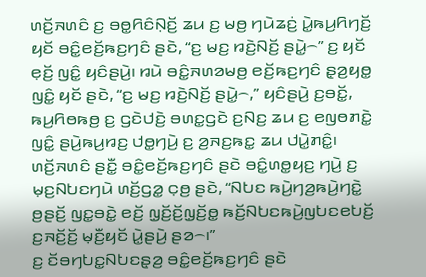ꤛꤢꤩ꤬ꤏꤛꤢꤨ ꤢ꤬ ꤋꤥ꤭ꤖꤢꤨꤡ꤫ꤢꤩ꤬ ꤘꤣ ꤢ꤬ ꤗꤥ꤬ ꤚꤣꤧꤘꤢꤦ꤬ ꤣꤧ꤭ꤒꤣ꤬ꤖꤚꤢꤩ꤬ ꤟꤢꤩ ꤋꤢꤨ꤭ꤕꤢꤩ꤬ꤒꤢ꤬ꤚꤢꤨ ꤔꤢꤧ, “ꤢ꤬ ꤗꤢ꤬ ꤙꤢꤧ꤬ꤡꤢꤩ꤬ ꤔꤣꤧ꤭꤮” ꤢ꤬ ꤟꤢꤩ ꤕ꤫ꤢꤩ꤬ ꤜꤢꤨ꤭ ꤟꤢꤨꤔꤣꤧ꤬꤯ ꤙꤣꤧ ꤋꤢꤨ꤭ꤏꤛꤤꤗꤥ꤬ ꤕꤢꤩ꤬ꤒꤢ꤬ꤚꤢꤨ ꤔ꤫ꤤ꤬ꤟꤥ꤭ ꤜꤢꤨ꤭ ꤟꤢꤩ ꤔꤢꤧ, “ꤢ꤬ ꤗꤢ꤬ ꤙꤢꤧ꤬ꤡꤢꤩ꤬ ꤔꤣꤧ꤭꤮,” ꤟꤢꤨꤔꤣꤧ꤬ ꤢ꤬ꤋꤢꤩ꤭, ꤒꤣ꤬ꤖꤥꤒꤥ꤬ ꤢ꤬ ꤞꤢꤧꤓꤢꤧ꤬ ꤋꤛꤢ꤭ꤞꤢꤧ ꤢ꤬ꤡꤢ꤬ ꤘꤣ ꤢ꤬ ꤕꤜꤥꤊꤢꤧ꤭ ꤜꤢꤨ꤭ ꤔꤣꤧ꤬ꤒꤣ꤬ꤙꤢ꤬ ꤓꤥ꤭ꤚꤣꤧ꤬ ꤢ꤬ ꤤ꤬ꤏꤢ꤬ꤒꤢ꤭ ꤘꤣ ꤓꤣꤧ꤭ꤊꤢꤨ꤭꤯
ꤛꤢꤩ꤬ꤏꤛꤢꤨ ꤔꤢꤪ꤭ ꤋꤢꤨ꤭ꤕꤢꤩ꤬ꤒꤢ꤬ꤚꤢꤨ ꤔꤢꤧ ꤋꤢꤨ꤭ꤛꤥ꤭ꤟꤢ꤬ ꤚꤣꤧ꤬ ꤢ꤬ ꤗ꤫ꤢ꤬ꤡꤝꤢꤚꤣꤧ ꤛꤢꤩ꤬ꤞꤤ꤭ ꤍ꤫ꤥ꤬ ꤔꤢꤧ, “ꤡꤝꤢ ꤒꤣꤧ꤬ꤚꤤ꤬ꤒꤣꤧ꤬ꤚꤢꤧ꤭ ꤥ꤬ꤔꤢꤩ꤬ ꤜꤢ꤭ꤋꤢꤧ꤭ ꤕꤢꤩ꤬ ꤜ꤫ꤢꤩ꤬ꤢꤩ꤬ꤜ꤫ꤢꤩ꤬ꤥ꤭ ꤒꤢꤩ꤬ꤡꤝꤢꤒꤣꤧ꤬ꤜꤝꤢꤕꤝꤢꤩ꤬ ꤢ꤬ꤏꤢꤩ꤬ꤢꤩ꤬ ꤗ꤫ꤢꤪ꤬ꤟꤢꤩ ꤣꤧ꤭ꤔꤣꤧ꤬ ꤔꤤ꤮꤯”
ꤢ꤬ ꤢꤩꤋꤚꤝꤢ꤭ꤡꤝꤢꤔ꤫ꤤ꤬ ꤋꤢꤨ꤭ꤕꤢꤩ꤬ꤒꤢ꤬ꤚꤢꤨ ꤔꤢꤧ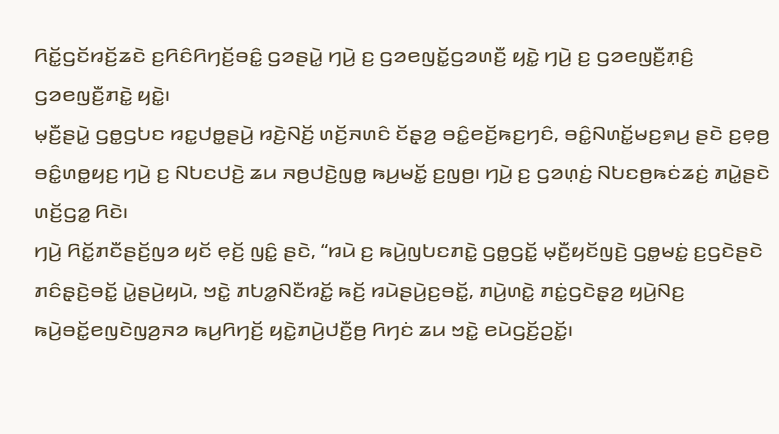ꤖꤢꤩ꤭ꤞꤢꤩꤙꤢꤩ꤬ꤘꤢꤧ ꤢ꤬ꤖꤢꤨꤖꤚꤢꤩ꤬ꤋꤢꤨ꤭ ꤞꤤꤔꤣꤧ꤭ ꤚꤣꤧ꤬ ꤢ꤬ ꤞꤤꤕꤜꤢꤩ꤭ꤞꤤꤛꤢꤪ꤬ ꤟꤢꤧ꤭ ꤚꤣꤧ꤬ ꤢ꤬ ꤞꤤꤕꤜꤢꤪ꤬ꤊ꤫ꤢꤨ꤬ ꤞꤤꤕꤜꤢꤪ꤬ꤊꤢꤧ꤭ ꤟꤢꤧ꤭꤯
ꤗ꤫ꤢꤪ꤬ꤔꤣꤧ꤭ ꤞꤥ꤭ꤞꤝꤢ ꤙꤢ꤭ꤓꤥ꤭ꤔꤣꤧ꤬ ꤙꤢꤧ꤬ꤡꤢꤩ꤬ ꤛꤢꤩ꤬ꤏꤛꤢꤨ ꤢꤩꤔ꤫ꤤ꤬ ꤋꤢꤨ꤭ꤕꤢꤩ꤬ꤒꤢ꤬ꤚꤢꤨ, ꤋꤢꤨ꤭ꤡꤛꤢꤩ꤭ꤗꤢ꤬ꤎꤣ꤬ ꤔꤢꤧ ꤢ꤬ꤕ꤫ꤥ꤬ ꤋꤢꤨ꤭ꤛꤥ꤭ꤟꤢ꤬ ꤚꤣꤧ꤬ ꤢ꤬ ꤡꤝꤢꤓꤢꤧ꤬ ꤘꤣ ꤏꤥ꤬ꤓꤢꤧ꤬ꤜꤥ꤭ ꤒꤣ꤬ꤗꤢꤩ꤭ ꤢ꤬ꤜꤥ꤬꤯ ꤚꤣꤧ꤬ ꤢ꤬ ꤞꤤꤛ꤫ꤢꤦ꤬ ꤡꤝꤢꤥ꤬ꤒꤢꤦꤘꤢꤦ꤬ ꤊꤣꤧ꤭ꤔꤢꤧ ꤛꤢꤩ꤬ꤞꤤ꤭ ꤖꤢꤧ꤯
ꤚꤣꤧ꤬ ꤖꤢꤩ꤭ꤊꤢꤪꤔꤢꤩ꤬ꤜꤤ ꤟꤢꤩ ꤕ꤫ꤢꤩ꤬ ꤜꤢꤨ꤭ ꤔꤢꤧ, “ꤙꤣꤧ ꤢ꤬ ꤒꤣꤧ꤬ꤜꤝꤢꤊꤢꤧ꤭ ꤞꤥ꤭ꤞꤢꤩ꤭ ꤗ꤫ꤢꤪ꤬ꤟꤢꤩꤜꤢꤧ꤬ ꤞꤥ꤭ꤗꤢꤦ꤭ ꤢ꤬ꤞꤢꤧꤔꤢꤧ ꤊꤢꤨꤔ꤫ꤢꤧ꤬ꤋꤢꤩ꤭ ꤣꤧ꤭ꤔꤣꤧ꤬ꤟꤣꤧ, ꤠꤢꤧ꤭ ꤊꤝꤤ꤭ꤡꤢꤪꤙꤢꤩ꤭ ꤒꤢꤩ꤬ ꤙꤣꤧꤔꤣꤧ꤬ꤢ꤬ꤋꤢꤩ꤭, ꤊꤣꤧ꤬ꤛꤢꤧ꤭ ꤊꤢꤦ꤭ꤞꤢꤧꤔ꤫ꤤ꤬ ꤟꤣꤧ꤬ꤡꤢ꤬ ꤒꤣꤧ꤬ꤋꤢꤩ꤭ꤕꤜꤢꤧꤜꤤ꤬ꤏꤤ ꤒꤣ꤬ꤖꤚꤢꤩ꤬ ꤟꤢꤧ꤭ꤊꤣꤧ꤬ꤓꤢꤪ꤬ꤥ꤬ ꤖꤚꤢꤦ ꤘꤣ ꤠꤢꤧ꤭ ꤕꤣꤧꤞꤢꤩ꤬ꤑꤢꤩ꤭꤯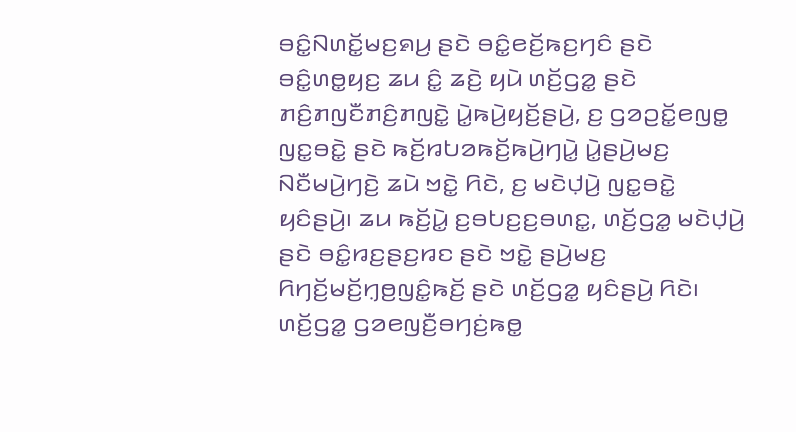ꤋꤢꤨ꤭ꤡꤛꤢꤩ꤭ꤗꤢ꤬ꤎꤣ꤬ ꤔꤢꤧ ꤋꤢꤨ꤭ꤕꤢꤩ꤬ꤒꤢ꤬ꤚꤢꤨ ꤔꤢꤧ ꤋꤢꤨ꤭ꤛꤥ꤭ꤟꤢ꤬ ꤘꤣ ꤢꤨ꤭ ꤘꤢꤧ꤬ ꤟꤣꤧ ꤛꤢꤩ꤬ꤞꤤ꤭ ꤔꤢꤧ ꤊꤢꤨ꤬ꤊꤜꤢꤪꤊꤢꤨ꤬ꤊꤜꤢꤧ꤭ ꤣꤧ꤭ꤒꤣꤧ꤬ꤟꤢꤩ꤬ꤔꤣꤧ꤬, ꤢ꤬ ꤞꤤꤑꤢꤩ꤭ꤕꤜꤥ꤭ ꤜꤢ꤭ꤋꤢꤧ꤭ ꤔꤢꤧ ꤒꤢꤩ꤬ꤙꤝꤤꤒꤢꤩ꤬ꤒꤣꤧ꤬ꤚꤣꤧ꤭ ꤣꤧ꤭ꤔꤣꤧ꤬ꤗꤢ꤬ ꤡꤢꤪꤗꤣꤧ꤬ꤚꤢꤧ꤬ ꤘꤣꤧ ꤠꤢꤧ꤭ ꤖꤢꤧ, ꤢ꤬ ꤗꤢꤧꤓ꤫ꤣꤧ꤬ ꤜꤢ꤭ꤋꤢꤧ꤭ ꤟꤢꤨꤔꤣꤧ꤬꤯ ꤘꤣ ꤒꤢꤩ꤬ꤣꤧ꤭ ꤢ꤬ꤋꤝꤢ꤬ꤢ꤬ꤋꤛꤢ꤭, ꤛꤢꤩ꤬ꤞꤤ꤭ ꤗꤢꤧꤓ꤫ꤣꤧ꤬ ꤔꤢꤧ ꤋꤢꤨ꤭ꤙꤢ꤬ꤔꤢ꤬ꤙꤢ ꤔꤢꤧ ꤠꤢꤧ꤭ ꤔꤣꤧ꤬ꤗꤢ꤬ ꤖꤚꤢꤩ꤬ꤗꤢꤩ꤬ꤚ꤫ꤥ꤬ꤜꤢꤨ꤭ꤒꤢꤩ꤬ ꤔꤢꤧ ꤛꤢꤩ꤬ꤞꤤ꤭ ꤟꤢꤨꤔꤣꤧ꤬ ꤖꤢꤧ꤯ ꤛꤢꤩ꤬ꤞꤤ꤭ ꤞꤤꤕꤜꤢꤪ꤬ꤋꤚꤢꤦ꤬ꤒꤥ꤭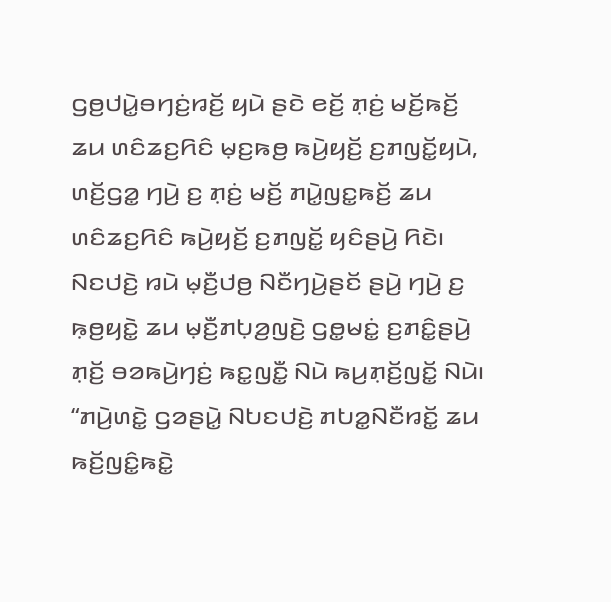ꤞꤥ꤬ꤓꤣꤧ꤭ꤋꤚꤢꤦ꤬ꤙꤢꤩ꤬ ꤟꤣꤧ ꤔꤢꤧ ꤕꤢꤩ꤬ ꤊ꤫ꤢꤦ꤬ ꤗꤢꤩ꤬ꤒꤢꤩ꤬ ꤘꤣ ꤛꤢꤨꤘꤢ꤬ꤖꤢꤨ ꤗ꤫ꤢ꤬ꤒꤥ꤬ ꤒꤣꤧ꤬ꤟꤢꤩ꤬ ꤢ꤬ꤊꤜꤢꤩ꤭ꤟꤣꤧ, ꤛꤢꤩ꤬ꤞꤤ꤭ ꤚꤣꤧ꤬ ꤢ꤬ ꤊ꤫ꤢꤦ꤬ ꤗꤢꤩ꤬ ꤊꤣꤧ꤭ꤜꤢ꤭ꤒꤢꤩ꤬ ꤘꤣ ꤛꤢꤨꤘꤢ꤬ꤖꤢꤨ ꤒꤣꤧ꤬ꤟꤢꤩ꤬ ꤢ꤬ꤊꤜꤢꤩ꤭ ꤟꤢꤨꤔꤣꤧ꤬ ꤖꤢꤧ꤯
ꤡꤢꤓꤢꤧ꤬ ꤙꤣꤧ ꤗ꤫ꤢꤪ꤬ꤓꤥ꤬ ꤡꤢꤪꤚꤣꤧ꤬ꤔꤢꤩ ꤔꤣꤧ꤬ ꤚꤣꤧ꤬ ꤢ꤬ ꤒ꤫ꤥ꤬ꤟꤢꤧ꤭ ꤘꤣ ꤗ꤫ꤢꤪ꤬ꤊꤝ꤫ꤤ꤬ꤜꤢꤧ꤬ ꤞꤥ꤭ꤗꤢꤦ꤭ ꤢ꤬ꤊꤢꤨ꤭ꤔꤣꤧ꤬ ꤊ꤫ꤢꤩ꤬ ꤋꤤꤒꤣꤧ꤬ꤚꤢꤦ꤬ ꤒꤢ꤭ꤜꤢꤪ꤭ ꤡꤣꤧ ꤒꤣ꤬ꤊ꤫ꤢꤩ꤬ꤜꤢꤩ꤭ ꤡꤣꤧ꤯
“ꤊꤣꤧ꤬ꤛꤢꤧ꤭ ꤞꤤꤔꤣꤧ꤭ ꤡꤝꤢꤓꤢꤧ꤬ ꤊꤝꤤ꤭ꤡꤢꤪꤙꤢꤩ꤭ ꤘꤣ ꤒꤢꤩ꤬ꤜꤢꤨ꤭ꤒꤢꤧ꤭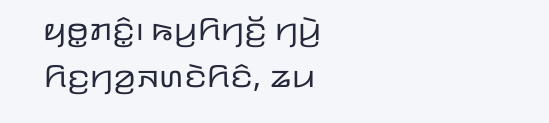ꤟꤥ꤭ꤊꤢꤨ꤭꤯ ꤒꤣ꤬ꤖꤚꤢꤩ꤬ ꤚꤣꤧ꤬ ꤖꤢ꤬ꤚꤤ꤬ꤏꤛꤢꤧꤖꤢꤨ, ꤘꤣ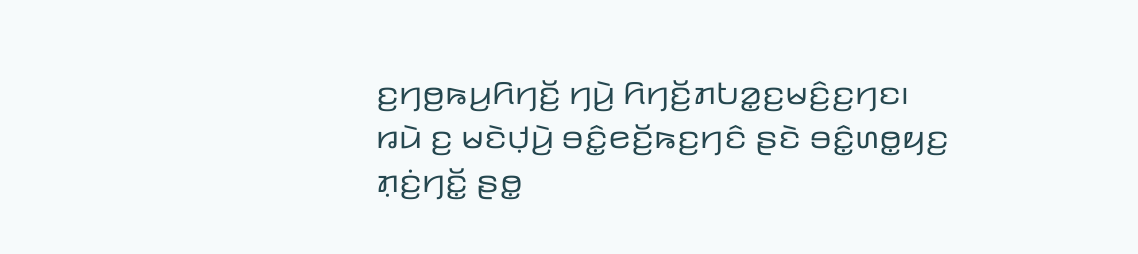ꤢ꤬ꤚꤥ꤬ꤒꤣ꤬ꤖꤚꤢꤩ꤬ ꤚꤣꤧ꤬ ꤖꤚꤢꤩ꤬ꤊꤝꤤ꤭ꤢ꤬ꤗꤢꤨ꤬ꤢ꤬ꤚꤢ꤯
ꤙꤣꤧ ꤢ꤬ ꤗꤢꤧꤓ꤫ꤣꤧ꤬ ꤋꤢꤨ꤭ꤕꤢꤩ꤬ꤒꤢ꤬ꤚꤢꤨ ꤔꤢꤧ ꤋꤢꤨ꤭ꤛꤥ꤭ꤟꤢ꤬ ꤊ꤫ꤢꤦ꤬ꤚꤢꤩ꤭ ꤔꤥ꤭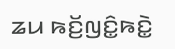ꤘꤣ ꤒꤢꤩ꤬ꤜꤢꤨ꤭ꤒꤢꤧ꤭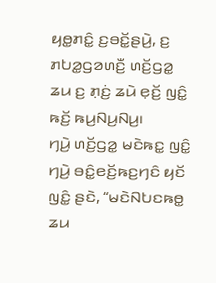ꤟꤥ꤭ꤊꤢꤨ꤭ ꤢ꤬ꤋꤢꤩ꤭ꤔꤣꤧ꤬, ꤢ꤬ ꤊꤝꤤ꤭ꤞꤤꤛꤢꤪ꤬ ꤛꤢꤩ꤬ꤞꤤ꤭ ꤘꤣ ꤢ꤬ ꤊ꤫ꤢꤦ꤬ ꤘꤣꤧ ꤕ꤫ꤢꤩ꤬ ꤜꤢꤨ꤭ ꤒꤢꤩ꤬ ꤒꤣ꤬ꤡꤣ꤬ꤡꤣ꤬꤯
ꤚꤣꤧ꤬ ꤛꤢꤩ꤬ꤞꤤ꤭ ꤗꤢꤧꤒꤢ꤭ ꤜꤢꤨ꤭ ꤚꤣꤧ꤬ ꤋꤢꤨ꤭ꤕꤢꤩ꤬ꤒꤢ꤬ꤚꤢꤨ ꤟꤢꤩ ꤜꤢꤨ꤭ ꤔꤢꤧ, “ꤗꤢꤧꤡꤝꤢꤒꤥ꤭ ꤘꤣ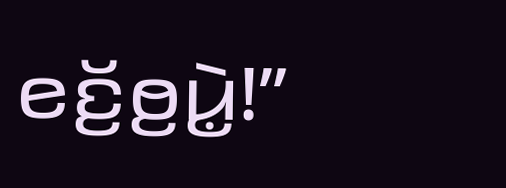ꤕꤢꤩ꤬ꤥ꤬ꤣꤧ꤭!”